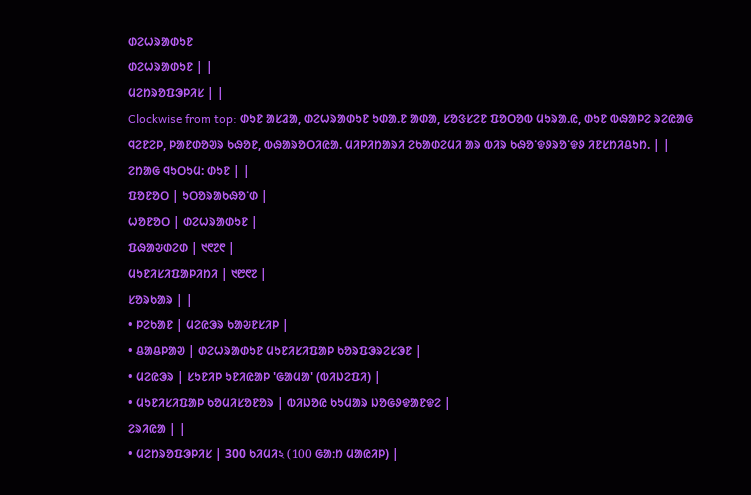ᱰᱮᱦᱨᱟᱰᱩᱱ
ᱰᱮᱦᱨᱟᱰᱩᱱ | |
ᱢᱮᱴᱨᱚᱯᱳᱞᱤᱥ | |
Clockwise from top: ᱰᱩᱱ ᱟᱥᱲᱟ, ᱰᱮᱦᱨᱟᱰᱩᱱ ᱩᱰᱟ.ᱱ ᱟᱰᱟ, ᱥᱚᱝᱥᱮᱱ ᱯᱚᱛᱚᱵ ᱢᱩᱨᱟ.ᱭ, ᱰᱩᱱ ᱵᱷᱟᱞᱮ ᱨᱮᱭᱟᱜ ᱧᱮᱱᱮᱞ, ᱞᱟᱱᱰᱚᱣᱨ ᱠᱷᱚᱱ, ᱵᱷᱟᱨᱚᱛᱤᱭᱟ. ᱢᱤᱞᱤᱴᱟᱨᱤ ᱮᱠᱟᱰᱮᱢᱤ ᱟᱨ ᱵᱤᱨ ᱠᱷᱚᱸᱫᱽᱨᱚᱸᱫᱽ ᱤᱱᱥᱴᱤᱪᱩᱴ. | |
ᱮᱴᱟᱜ ᱧᱩᱛᱩᱢ: ᱰᱩᱱ | |
ᱯᱚᱱᱚᱛ | ᱩᱛᱚᱨᱟᱠᱷᱚᱸᱰ |
ᱦᱚᱱᱚᱛ | ᱰᱮᱦᱨᱟᱰᱩᱱ |
ᱯᱷᱟᱶᱰᱮᱰ | ᱑᱖᱗᱖ |
ᱢᱩᱱᱤᱥᱤᱯᱟᱞᱤᱴᱤ | ᱑᱘᱖᱗ |
ᱥᱚᱨᱠᱟᱨ | |
• ᱞᱮᱠᱟᱱ | ᱢᱮᱭᱳᱨ ᱠᱟᱶᱱᱥᱤᱞ |
• ᱪᱟᱪᱞᱟᱣ | ᱰᱮᱦᱨᱟᱰᱩᱱ ᱢᱩᱱᱤᱥᱤᱯᱟᱞ ᱠᱚᱨᱯᱳᱨᱮᱥᱳᱱ |
• ᱢᱮᱭᱳᱨ | ᱥᱩᱱᱤᱞ ᱩᱱᱤᱭᱟᱞ 'ᱜᱟᱢᱟ' (ᱵᱤᱡᱮᱯᱤ) |
• ᱢᱩᱱᱤᱥᱤᱯᱟᱞ ᱠᱚᱢᱤᱥᱚᱱᱚᱨ | ᱵᱤᱡᱚᱭ ᱠᱩᱢᱟᱨ ᱡᱚᱜᱽᱫᱟᱱᱫᱮ |
ᱮᱨᱤᱭᱟ | |
• ᱢᱮᱴᱨᱚᱯᱳᱞᱤᱥ | 300 ᱠᱤᱢᱤ২ (100 ᱜᱟᱺᱴ ᱢᱟᱭᱤᱞ) |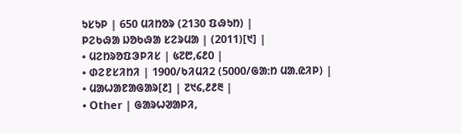ᱩᱥᱩᱞ | 650 ᱢᱤᱴᱚᱨ (2130 ᱯᱷᱩᱴ) |
ᱞᱮᱠᱷᱟ ᱡᱚᱠᱷᱟ ᱥᱮᱨᱢᱟ | (2011)[᱑] |
• ᱢᱮᱴᱨᱚᱯᱳᱞᱤᱥ | ᱕᱗᱘,᱔᱒᱐ |
• ᱰᱮᱱᱥᱤᱴᱤ | 1900/ᱠᱤᱢᱤ2 (5000/ᱜᱟᱺᱴ ᱢᱟᱹᱭᱤᱞ) |
• ᱢᱟᱦᱟᱱᱟᱜᱟᱨ[᱒] | ᱗᱑᱔,᱒᱒᱓ |
• Other | ᱜᱟᱨᱦᱣᱟᱞᱤ,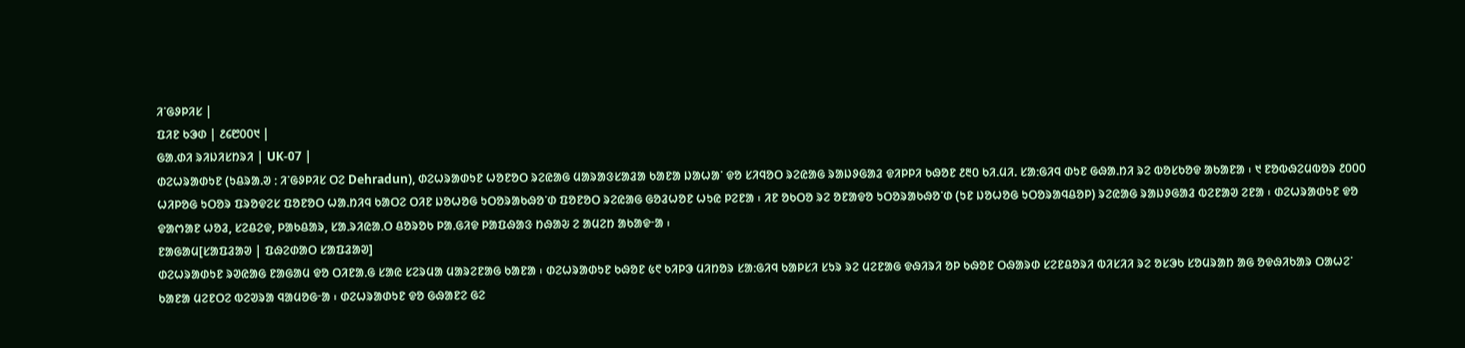ᱤᱸᱜᱽᱞᱤᱥ |
ᱯᱤᱱ ᱠᱳᱰ | ᱒᱔᱘᱐᱐᱑ |
ᱜᱟᱹᱰᱤ ᱨᱤᱡᱤᱥᱴᱨᱤ | UK-07 |
ᱰᱮᱦᱨᱟᱰᱩᱱ (ᱩᱪᱨᱟ.ᱣ ᱺ ᱤᱸᱜᱽᱞᱤᱥ ᱛᱮ Dehradun), ᱰᱮᱦᱨᱟᱰᱩᱱ ᱦᱚᱱᱚᱛ ᱨᱮᱭᱟᱜ ᱢᱟᱨᱟᱝᱥᱟᱲᱟ ᱠᱟᱱᱟ ᱡᱟᱦᱟᱸ ᱫᱚ ᱥᱤᱧᱚᱛ ᱨᱮᱭᱟᱜ ᱨᱟᱡᱽᱜᱟᱲ ᱫᱤᱞᱞᱤ ᱠᱷᱚᱱ ᱒᱓᱐ ᱠᱤ.ᱢᱤ. ᱥᱟᱺᱜᱤᱧ ᱰᱩᱱ ᱜᱷᱟ.ᱴᱤ ᱨᱮ ᱵᱚᱥᱠᱚᱫ ᱟᱠᱟᱱᱟ ᱾ ᱑ ᱱᱚᱵᱷᱮᱢᱵᱚᱨ ᱒᱐᱐᱐ ᱦᱤᱞᱚᱜ ᱩᱛᱚᱨ ᱯᱨᱚᱫᱮᱥ ᱯᱚᱱᱚᱛ ᱦᱟ.ᱴᱤᱧ ᱠᱟᱛᱮ ᱛᱤᱱ ᱡᱚᱦᱚᱜ ᱩᱛᱚᱨᱟᱠᱷᱚᱸᱰ ᱯᱚᱱᱚᱛ ᱨᱮᱭᱟᱜ ᱜᱚᱲᱦᱚᱱ ᱦᱩᱭ ᱞᱮᱱᱟ ᱾ ᱤᱱ ᱚᱠᱛᱚ ᱨᱮ ᱚᱱᱟᱫᱚ ᱩᱛᱚᱨᱟᱠᱷᱚᱸᱰ (ᱩᱱ ᱡᱚᱦᱚᱜ ᱩᱛᱚᱨᱟᱧᱪᱚᱞ) ᱨᱮᱭᱟᱜ ᱨᱟᱡᱽᱜᱟᱲ ᱵᱮᱱᱟᱣ ᱮᱱᱟ ᱾ ᱰᱮᱦᱨᱟᱰᱩᱱ ᱫᱚ ᱫᱟᱬᱟᱱ ᱦᱚᱲ, ᱥᱮᱪᱮᱫ, ᱞᱟᱠᱪᱟᱨ, ᱥᱟᱹᱨᱤᱭᱟᱹᱛ ᱪᱚᱨᱚᱠ ᱞᱟᱹᱜᱤᱫ ᱞᱟᱯᱷᱟᱝ ᱴᱷᱟᱶ ᱮ ᱟᱢᱮᱴ ᱟᱠᱟᱫᱼᱟ ᱾
ᱱᱟᱜᱟᱢ[ᱥᱟᱯᱲᱟᱣ | ᱯᱷᱮᱰᱟᱛ ᱥᱟᱯᱲᱟᱣ]
ᱰᱮᱦᱨᱟᱰᱩᱱ ᱨᱣᱭᱟᱜ ᱱᱟᱜᱟᱢ ᱫᱚ ᱛᱤᱱᱟᱹᱜ ᱥᱟᱭ ᱥᱮᱨᱢᱟ ᱢᱟᱨᱮᱱᱟᱜ ᱠᱟᱱᱟ ᱾ ᱰᱮᱦᱨᱟᱰᱩᱱ ᱠᱷᱚᱱ ᱕᱖ ᱠᱤᱞᱳ ᱢᱤᱴᱚᱨ ᱥᱟᱺᱜᱤᱧ ᱠᱟᱞᱥᱤ ᱥᱩᱨ ᱨᱮ ᱢᱮᱱᱟᱜ ᱫᱷᱤᱨᱤ ᱚᱞ ᱠᱷᱚᱱ ᱛᱷᱟᱨᱰ ᱥᱮᱱᱪᱚᱨᱤ ᱵᱤᱥᱤᱤ ᱨᱮ ᱚᱥᱳᱠ ᱥᱚᱢᱨᱟᱴ ᱟᱜ ᱚᱫᱷᱤᱠᱟᱨ ᱛᱟᱦᱮᱸ ᱠᱟᱱᱟ ᱢᱮᱱᱛᱮ ᱵᱮᱣᱨᱟ ᱧᱟᱢᱚᱜᱼᱟ ᱾ ᱰᱮᱦᱨᱟᱰᱩᱱ ᱫᱚ ᱜᱷᱟᱱᱮ ᱜᱮ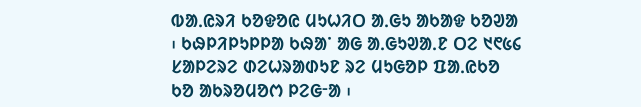ᱵᱟᱹᱭᱨᱤ ᱠᱚᱫᱚᱭ ᱢᱩᱦᱤᱛ ᱟᱹᱜᱩ ᱟᱠᱟᱫ ᱠᱚᱣᱟ ᱾ ᱠᱷᱞᱤᱞᱩᱞᱞᱟ ᱠᱷᱟᱸ ᱟᱜ ᱟᱹᱜᱩᱣᱟᱹᱱ ᱛᱮ ᱑᱖᱕᱔ ᱥᱟᱞᱮᱨᱮ ᱰᱮᱦᱨᱟᱰᱩᱱ ᱨᱮ ᱢᱩᱜᱚᱞ ᱯᱟᱹᱭᱠᱚ ᱠᱚ ᱟᱠᱨᱚᱢᱚᱬ ᱞᱮᱜᱼᱟ ᱾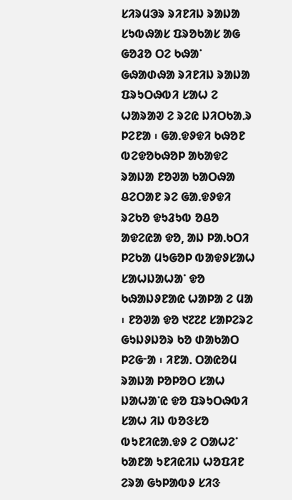ᱥᱤᱨᱢᱳᱨ ᱨᱤᱱᱤᱡ ᱨᱟᱡᱟ ᱥᱩᱵᱷᱟᱥ ᱯᱨᱚᱠᱟᱥ ᱟᱜ ᱜᱚᱲᱚ ᱛᱮ ᱠᱷᱟᱸ ᱜᱷᱟᱰᱷᱟ ᱨᱤᱱᱤᱡ ᱨᱟᱡᱟ ᱯᱨᱩᱛᱷᱵᱤ ᱥᱟᱦ ᱮ ᱦᱟᱨᱟᱣ ᱮ ᱨᱮᱭ ᱡᱤᱛᱠᱟᱹᱨ ᱞᱮᱱᱟ ᱾ ᱜᱟᱹᱫᱽᱫᱤ ᱠᱷᱚᱱ ᱵᱮᱫᱚᱠᱷᱚᱞ ᱟᱠᱟᱫᱮ ᱨᱟᱡᱟ ᱱᱚᱣᱟ ᱠᱟᱛᱷᱟ ᱪᱮᱛᱟᱱ ᱨᱮ ᱜᱟᱹᱫᱽᱫᱤ ᱨᱮᱠᱚ ᱫᱩᱲᱩᱵ ᱚᱪᱚ ᱟᱫᱮᱭᱟ ᱫᱚ, ᱟᱡ ᱞᱟᱹᱠᱛᱤ ᱞᱮᱠᱟ ᱢᱩᱜᱚᱞ ᱵᱟᱫᱽᱥᱟᱦ ᱥᱟᱦᱡᱟᱦᱟᱸ ᱫᱚ ᱠᱷᱟᱡᱽᱱᱟᱭ ᱦᱟᱞᱟ ᱮ ᱢᱟ ᱾ ᱱᱚᱣᱟ ᱫᱚ ᱑᱗᱗᱒ ᱥᱟᱞᱮᱨᱮ ᱜᱩᱡᱽᱡᱚᱨ ᱠᱚ ᱰᱟᱠᱟᱛ ᱞᱮᱜᱼᱟ ᱾ ᱤᱱᱟᱹ ᱛᱟᱭᱚᱢ ᱨᱟᱡᱟ ᱞᱚᱞᱚᱛ ᱥᱟᱦ ᱡᱟᱦᱟᱸᱭ ᱫᱚ ᱯᱨᱩᱛᱷᱵᱤ ᱥᱟᱦ ᱤᱡ ᱵᱚᱝᱥᱚ ᱵᱩᱱᱤᱭᱟᱹᱫᱽ ᱮ ᱛᱟᱦᱮᱸ ᱠᱟᱱᱟ ᱩᱱᱤᱭᱤᱡ ᱦᱚᱯᱤᱱ ᱮᱨᱟ ᱜᱩᱞᱟᱵᱽ ᱥᱤᱝ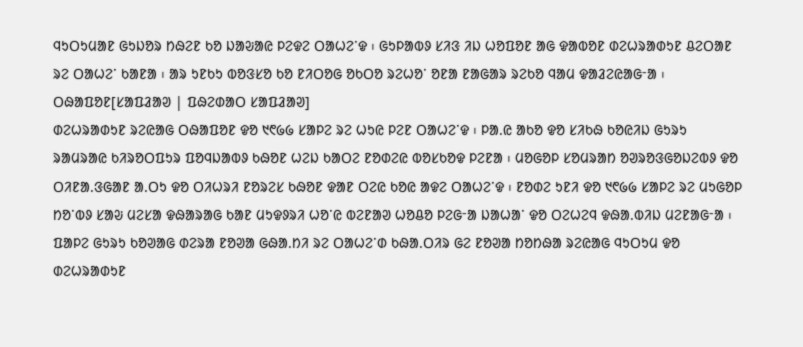ᱧᱩᱛᱩᱢᱟᱱ ᱜᱩᱡᱚᱨ ᱴᱷᱮᱱ ᱠᱚ ᱡᱟᱶᱟᱭ ᱞᱮᱫᱮ ᱛᱟᱦᱮᱸᱫ ᱾ ᱜᱩᱞᱟᱵᱽ ᱥᱤᱝ ᱤᱡ ᱦᱚᱯᱚᱱ ᱟᱜ ᱫᱟᱵᱚᱱ ᱰᱮᱦᱨᱟᱰᱩᱱ ᱪᱮᱛᱟᱱ ᱨᱮ ᱛᱟᱦᱮᱸ ᱠᱟᱱᱟ ᱾ ᱟᱨ ᱩᱱᱠᱩ ᱵᱚᱝᱥᱚ ᱠᱚ ᱱᱤᱛᱚᱜ ᱚᱠᱛᱚ ᱨᱮᱦᱚᱸ ᱚᱱᱟ ᱱᱟᱜᱟᱨ ᱨᱮᱠᱚ ᱧᱟᱢ ᱫᱟᱲᱮᱭᱟᱜᱼᱟ ᱾
ᱛᱷᱟᱯᱚᱱ[ᱥᱟᱯᱲᱟᱣ | ᱯᱷᱮᱰᱟᱛ ᱥᱟᱯᱲᱟᱣ]
ᱰᱮᱦᱨᱟᱰᱩᱱ ᱨᱮᱭᱟᱜ ᱛᱷᱟᱯᱚᱱ ᱫᱚ ᱑᱖᱙᱙ ᱥᱟᱞᱮ ᱨᱮ ᱦᱩᱭ ᱞᱮᱱ ᱛᱟᱦᱮᱸᱫ ᱾ ᱞᱟ.ᱭ ᱟᱠᱚ ᱫᱚ ᱥᱤᱠᱷ ᱠᱚᱭᱤᱡ ᱜᱩᱨᱩ ᱨᱟᱢᱨᱟᱭ ᱠᱤᱨᱚᱛᱯᱩᱨ ᱯᱚᱧᱡᱟᱵᱽ ᱠᱷᱚᱱ ᱦᱮᱡ ᱠᱟᱛᱮ ᱱᱚᱰᱮᱭ ᱵᱚᱥᱠᱚᱫ ᱞᱮᱱᱟ ᱾ ᱢᱚᱜᱚᱞ ᱥᱚᱢᱨᱟᱴ ᱚᱣᱨᱚᱝᱜᱚᱡᱮᱵᱽ ᱫᱚ ᱛᱤᱱᱟ.ᱝᱜᱟᱱ ᱟ.ᱛᱩ ᱫᱚ ᱛᱤᱦᱨᱤ ᱱᱚᱨᱮᱥ ᱠᱷᱚᱱ ᱫᱟᱱ ᱛᱮᱭ ᱠᱚᱭ ᱟᱫᱮ ᱛᱟᱦᱮᱸᱫ ᱾ ᱱᱚᱰᱮ ᱩᱱᱤ ᱫᱚ ᱑᱖᱙᱙ ᱥᱟᱞᱮ ᱨᱮ ᱢᱩᱜᱚᱞ ᱴᱚᱸᱵᱽ ᱥᱟᱶ ᱢᱮᱥᱟ ᱫᱷᱟᱨᱟᱜ ᱠᱟᱱ ᱢᱩᱫᱽᱨᱤ ᱦᱚᱸᱭ ᱵᱮᱱᱟᱣ ᱦᱚᱪᱚ ᱞᱮᱜᱼᱟ ᱡᱟᱦᱟᱸ ᱫᱚ ᱛᱮᱦᱮᱧ ᱫᱷᱟ.ᱵᱤᱡ ᱢᱮᱱᱟᱜᱼᱟ ᱾ ᱯᱟᱞᱮ ᱜᱩᱨᱩ ᱠᱚᱣᱟᱜ ᱰᱮᱨᱟ ᱱᱚᱣᱟ ᱜᱷᱟ.ᱴᱤ ᱨᱮ ᱛᱟᱦᱮᱸᱰ ᱠᱷᱟ.ᱛᱤᱨ ᱜᱮ ᱱᱚᱣᱟ ᱴᱚᱴᱷᱟ ᱨᱮᱭᱟᱜ ᱧᱩᱛᱩᱢ ᱫᱚ ᱰᱮᱦᱨᱟᱰᱩᱱ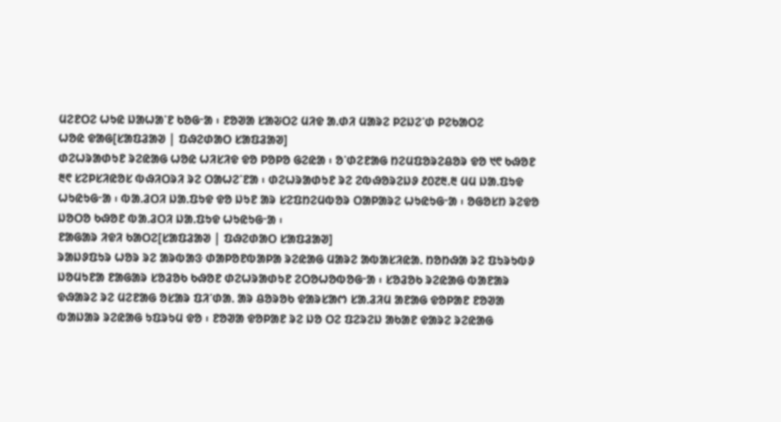ᱢᱮᱱᱛᱮ ᱦᱩᱭ ᱡᱟᱦᱟᱸᱱ ᱠᱚᱜᱼᱟ ᱾ ᱱᱚᱣᱟ ᱥᱟᱶᱛᱮ ᱢᱤᱫ ᱟ.ᱰᱤ ᱢᱟᱨᱮ ᱞᱮᱡᱮᱸᱰ ᱞᱮᱠᱟᱛᱮ
ᱦᱚᱭ ᱫᱟᱜ[ᱥᱟᱯᱲᱟᱣ | ᱯᱷᱮᱰᱟᱛ ᱥᱟᱯᱲᱟᱣ]
ᱰᱮᱦᱨᱟᱰᱩᱱ ᱨᱮᱭᱟᱜ ᱦᱚᱭ ᱦᱤᱥᱤᱫ ᱫᱚ ᱞᱚᱞᱚ ᱜᱮᱭᱟ ᱾ ᱚᱸᱰᱮᱱᱟᱜ ᱴᱮᱢᱯᱚᱨᱮᱪᱚᱨ ᱫᱚ ᱑᱖ ᱠᱷᱚᱱ ᱓᱖ ᱥᱮᱞᱥᱤᱭᱚᱥ ᱵᱷᱤᱛᱨᱤ ᱨᱮ ᱛᱟᱦᱮᱸᱱᱟ ᱾ ᱰᱮᱦᱨᱟᱰᱩᱱ ᱨᱮ ᱮᱵᱷᱚᱨᱮᱡᱽ ᱒᱐᱗᱓.᱓ ᱢᱢ ᱡᱟ.ᱯᱩᱫ ᱦᱩᱭᱩᱜᱼᱟ ᱾ ᱵᱟ.ᱲᱛᱤ ᱡᱟ.ᱯᱩᱫ ᱫᱚ ᱡᱩᱱ ᱟᱨ ᱥᱮᱯᱴᱮᱢᱵᱚᱨ ᱛᱟᱞᱟᱨᱮ ᱦᱩᱭᱩᱜᱼᱟ ᱾ ᱚᱜᱚᱥᱴ ᱨᱮᱫᱚ ᱡᱚᱛᱚ ᱠᱷᱚᱱ ᱵᱟ.ᱲᱛᱤ ᱡᱟ.ᱯᱩᱫ ᱦᱩᱭᱩᱜᱼᱟ ᱾
ᱱᱟᱜᱟᱨ ᱤᱫᱤ ᱠᱟᱛᱮ[ᱥᱟᱯᱲᱟᱣ | ᱯᱷᱮᱰᱟᱛ ᱥᱟᱯᱲᱟᱣ]
ᱨᱟᱡᱽᱯᱩᱨ ᱦᱚᱨ ᱨᱮ ᱟᱨᱵᱟᱝ ᱰᱟᱞᱚᱱᱵᱟᱞᱟ ᱨᱮᱭᱟᱜ ᱢᱟᱨᱮ ᱟᱵᱟᱥᱤᱭᱟ. ᱴᱚᱴᱷᱟ ᱨᱮ ᱯᱩᱨᱩᱵᱽ ᱡᱚᱢᱩᱱᱟ ᱱᱟᱜᱟᱨ ᱥᱚᱲᱚᱠ ᱠᱷᱚᱱ ᱰᱮᱦᱨᱟᱰᱩᱱ ᱮᱛᱚᱦᱚᱵᱚᱜᱼᱟ ᱾ ᱥᱚᱲᱚᱠ ᱨᱮᱭᱟᱜ ᱵᱟᱱᱟᱨ ᱫᱷᱟᱨᱮ ᱨᱮ ᱢᱮᱱᱟᱜ ᱚᱥᱟᱨ ᱯᱤᱸᱰᱟ. ᱟᱨ ᱪᱚᱨᱚᱠ ᱫᱟᱨᱥᱟᱬ ᱥᱟ.ᱲᱤᱢ ᱟᱱᱟᱜ ᱫᱚᱞᱟᱱ ᱱᱚᱣᱟ ᱵᱟᱡᱟᱨ ᱨᱮᱭᱟᱜ ᱩᱯᱨᱩᱢ ᱫᱚ ᱾ ᱱᱚᱣᱟ ᱫᱚᱞᱟᱱ ᱨᱮ ᱡᱚ ᱛᱮ ᱯᱮᱨᱮᱡ ᱟᱠᱟᱱ ᱫᱟᱨᱮ ᱨᱮᱭᱟᱜ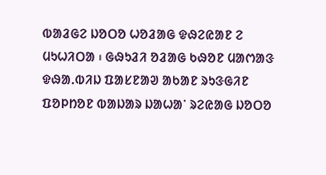ᱵᱟᱲᱜᱮ ᱡᱚᱛᱚ ᱦᱚᱲᱟᱜ ᱫᱷᱮᱭᱟᱱ ᱮ ᱢᱩᱦᱤᱛᱟ ᱾ ᱜᱷᱩᱲᱤ ᱚᱲᱟᱜ ᱠᱷᱚᱱ ᱢᱟᱬᱟᱝ ᱫᱷᱟ.ᱵᱤᱡ ᱯᱟᱥᱱᱟᱣ ᱟᱠᱟᱱ ᱨᱩᱝᱜᱤᱱ ᱯᱚᱞᱴᱚᱱ ᱵᱟᱡᱟᱨ ᱡᱟᱦᱟᱸ ᱨᱮᱭᱟᱜ ᱡᱚᱛᱚ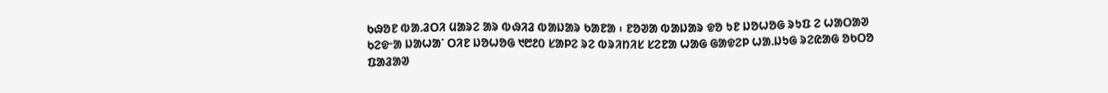ᱠᱷᱚᱱ ᱵᱟ.ᱲᱛᱤ ᱢᱟᱨᱮ ᱟᱨ ᱵᱷᱤᱲ ᱵᱟᱡᱟᱨ ᱠᱟᱱᱟ ᱾ ᱱᱚᱣᱟ ᱵᱟᱡᱟᱨ ᱫᱚ ᱩᱱ ᱡᱚᱦᱚᱜ ᱨᱩᱯ ᱮ ᱦᱟᱛᱟᱣ ᱠᱮᱫᱼᱟ ᱡᱟᱦᱟᱸ ᱛᱤᱱ ᱡᱚᱦᱚᱜ ᱑᱘᱒᱐ ᱥᱟᱞᱮ ᱨᱮ ᱵᱨᱤᱴᱤᱥ ᱥᱮᱱᱟ ᱦᱟᱜ ᱜᱟᱫᱮᱞ ᱦᱟ.ᱡᱩᱜ ᱨᱮᱭᱟᱜ ᱚᱠᱛᱚ ᱯᱟᱲᱟᱣ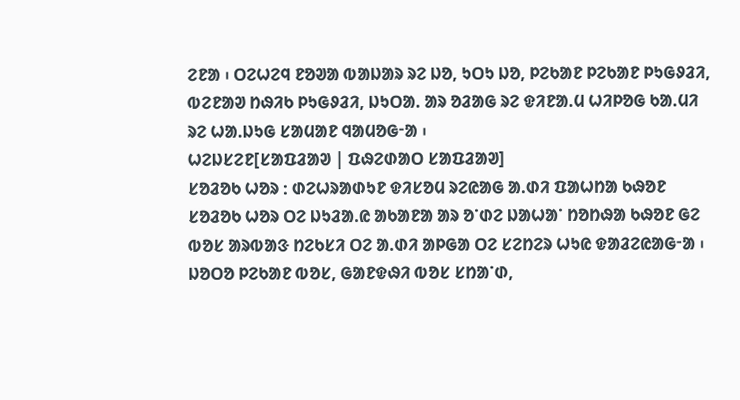ᱮᱱᱟ ᱾ ᱛᱮᱦᱮᱧ ᱱᱚᱣᱟ ᱵᱟᱡᱟᱨ ᱨᱮ ᱡᱚ, ᱩᱛᱩ ᱡᱚ, ᱞᱮᱠᱟᱱ ᱞᱮᱠᱟᱱ ᱞᱩᱜᱽᱲᱤ, ᱵᱮᱱᱟᱣ ᱴᱷᱤᱠ ᱞᱩᱜᱽᱲᱤ, ᱡᱩᱛᱟ. ᱟᱨ ᱚᱲᱟᱜ ᱨᱮ ᱫᱤᱱᱟ.ᱢ ᱦᱤᱞᱚᱜ ᱠᱟ.ᱢᱤ ᱨᱮ ᱦᱟ.ᱡᱩᱜ ᱥᱟᱢᱟᱱ ᱧᱟᱢᱚᱜᱼᱟ ᱾
ᱦᱮᱡᱥᱮᱱ[ᱥᱟᱯᱲᱟᱣ | ᱯᱷᱮᱰᱟᱛ ᱥᱟᱯᱲᱟᱣ]
ᱥᱚᱲᱚᱠ ᱦᱚᱨ ᱺ ᱰᱮᱦᱨᱟᱰᱩᱱ ᱫᱤᱥᱚᱢ ᱨᱮᱭᱟᱜ ᱟ.ᱰᱤ ᱯᱟᱦᱴᱟ ᱠᱷᱚᱱ ᱥᱚᱲᱚᱠ ᱦᱚᱨ ᱛᱮ ᱡᱩᱲᱟ.ᱭ ᱟᱠᱟᱱᱟ ᱟᱨ ᱚᱸᱰᱮ ᱡᱟᱦᱟᱸ ᱴᱚᱴᱷᱟ ᱠᱷᱚᱱ ᱜᱮ ᱵᱚᱥ ᱟᱨᱵᱟᱝ ᱴᱮᱠᱥᱤ ᱛᱮ ᱟ.ᱰᱤ ᱟᱞᱜᱟ ᱛᱮ ᱥᱮᱴᱮᱨ ᱦᱩᱭ ᱫᱟᱲᱮᱭᱟᱜᱼᱟ ᱾ ᱡᱚᱛᱚ ᱞᱮᱠᱟᱱ ᱵᱚᱥ, ᱜᱟᱱᱫᱷᱤ ᱵᱚᱥ ᱥᱴᱟᱸᱰ,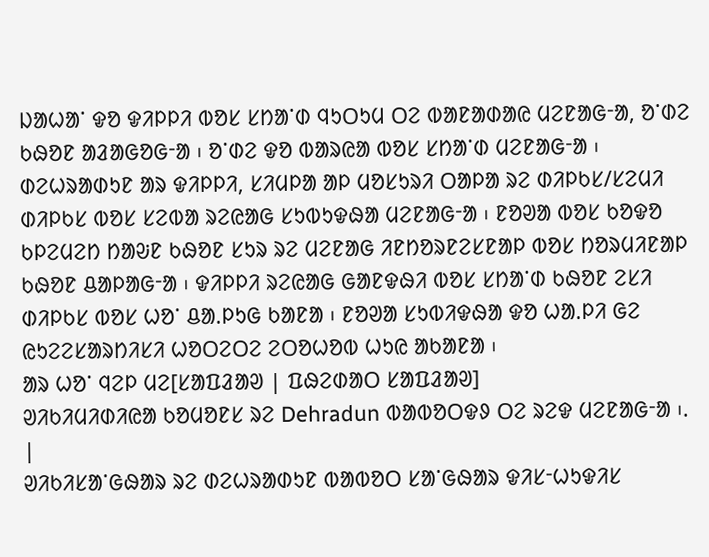ᱡᱟᱦᱟᱸ ᱫᱚ ᱫᱤᱞᱞᱤ ᱵᱚᱥ ᱥᱴᱟᱸᱰ ᱧᱩᱛᱩᱢ ᱛᱮ ᱵᱟᱱᱟᱰᱟᱭ ᱢᱮᱱᱟᱜᱼᱟ, ᱚᱸᱰᱮ ᱠᱷᱚᱱ ᱟᱲᱟᱜᱚᱜᱼᱟ ᱾ ᱚᱸᱰᱮ ᱫᱚ ᱵᱟᱨᱭᱟ ᱵᱚᱥ ᱥᱴᱟᱸᱰ ᱢᱮᱱᱟᱜᱼᱟ ᱾ ᱰᱮᱦᱨᱟᱰᱩᱱ ᱟᱨ ᱫᱤᱞᱞᱤ, ᱥᱤᱢᱞᱟ ᱟᱞ ᱢᱚᱥᱩᱨᱤ ᱛᱟᱞᱟ ᱨᱮ ᱰᱤᱞᱠᱥ/ᱥᱮᱢᱤ ᱰᱤᱞᱠᱥ ᱵᱚᱥ ᱥᱮᱵᱟ ᱨᱮᱭᱟᱜ ᱥᱩᱵᱩᱫᱷᱟ ᱢᱮᱱᱟᱜᱼᱟ ᱾ ᱱᱚᱣᱟ ᱵᱚᱥ ᱠᱚᱫᱚ ᱠᱞᱮᱢᱮᱴ ᱴᱟᱶᱱ ᱠᱷᱚᱱ ᱥᱩᱨ ᱨᱮ ᱢᱮᱱᱟᱜ ᱤᱱᱴᱚᱨᱱᱮᱥᱱᱟᱞ ᱵᱚᱥ ᱴᱚᱨᱢᱤᱱᱟᱞ ᱠᱷᱚᱱ ᱪᱟᱞᱟᱜᱼᱟ ᱾ ᱫᱤᱞᱞᱤ ᱨᱮᱭᱟᱜ ᱜᱟᱱᱫᱷᱤ ᱵᱚᱥ ᱥᱴᱟᱸᱰ ᱠᱷᱚᱱ ᱮᱥᱤ ᱰᱤᱞᱠᱥ ᱵᱚᱥ ᱦᱚᱸ ᱪᱟ.ᱞᱩᱜ ᱠᱟᱱᱟ ᱾ ᱱᱚᱣᱟ ᱥᱩᱵᱤᱫᱷᱟ ᱫᱚ ᱦᱟ.ᱞᱤ ᱜᱮ ᱭᱩᱮᱮᱥᱟᱨᱴᱤᱥᱤ ᱦᱚᱛᱮᱛᱮ ᱮᱛᱚᱦᱚᱵ ᱦᱩᱭ ᱟᱠᱟᱱᱟ ᱾
ᱟᱨ ᱦᱚᱸ ᱧᱮᱞ ᱢᱮ[ᱥᱟᱯᱲᱟᱣ | ᱯᱷᱮᱰᱟᱛ ᱥᱟᱯᱲᱟᱣ]
ᱣᱤᱠᱤᱢᱤᱰᱤᱭᱟ ᱠᱚᱢᱚᱱᱥ ᱨᱮ Dehradun ᱵᱟᱵᱚᱛᱫᱽ ᱛᱮ ᱨᱮᱫ ᱢᱮᱱᱟᱜᱼᱟ ᱾. |
ᱣᱤᱠᱤᱥᱟᱸᱜᱷᱟᱨ ᱨᱮ ᱰᱮᱦᱨᱟᱰᱩᱱ ᱵᱟᱵᱚᱛ ᱥᱟᱸᱜᱷᱟᱨ ᱫᱤᱥᱼᱦᱩᱫᱤᱥ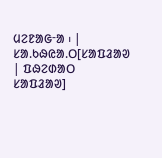ᱢᱮᱱᱟᱜᱼᱟ ᱾ |
ᱥᱟ.ᱠᱷᱭᱟ.ᱛ[ᱥᱟᱯᱲᱟᱣ | ᱯᱷᱮᱰᱟᱛ ᱥᱟᱯᱲᱟᱣ]